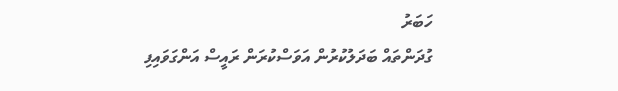ހަބަރު
ގުދަންތައް ބަދަލުކުރުން އަވަސްކުރަން ރައީސް އަންގަވައިފި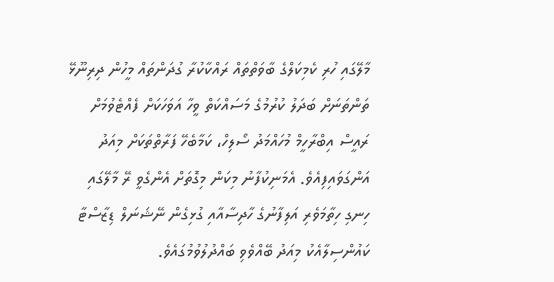މާލޭގައި ހުރި ކެމިކަލްގެ ބާވަތްތައް ރައްކާކުރާ ގުދަންތައް މީހުން ދިރިނޫޅޭ ތަންތަނަށް ބަދަލު ކުރުމުގެ މަސައްކަތް ވީހާ އަވަހަކަށް ފެއްޓެވުމަށް ރައީސް އިބްރާހީމް މުހައްމަދު ސޯލިހް، ކަމާބެހޭ ފަރާތްތަކަށް މިއަދު އަންގަވައިފިއެވެ. އެމަނިކުފާނު މިކަން މިގޮތަށް އެންގެވީ ރޭ މާލޭގައި ހިނގި ހިތާމަވެރި އަލިފާނުގެ ހާދިސާއާއި ގުޅިގެން ނޭޝަނަލް ޑިޒާސްޓާ ކައުންސިލާއެކު މިއަދު ބޭއްވެވި ބައްދުލުވުމުގައެވެ.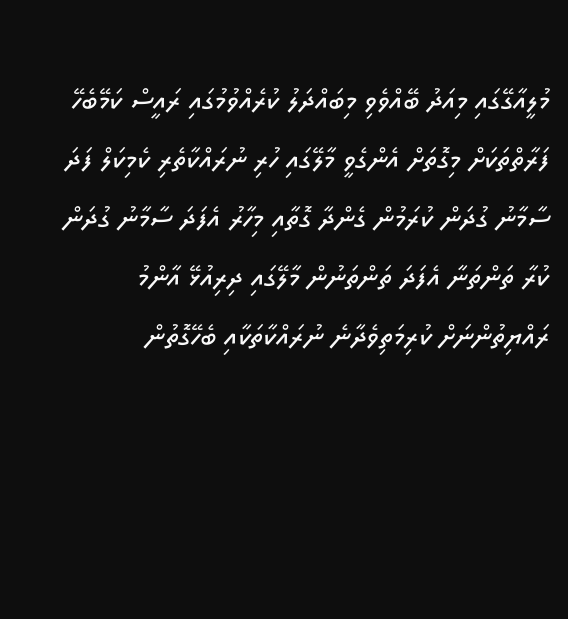މުލީއާގޭގައި މިއަދު ބޭއްވެވި މިބައްދަލު ކުރެއްވުމުގައި ރައީސް ކަމޭބެހޭ ފަރާތްތަކަށް މިގޮތަށް އެންގެވީ މާލޭގައި ހުރި ނުރައްކާތެރި ކެމިކަލް ފަދަ ސާމާނު ގުދަން ކުރަމުން ގެންދާ ގޮތާއި މިހާރު އެފަދަ ސާމާނު ގުދަން ކުރާ ތަންތަނާ އެފަދަ ތަންތަނުން މާލޭގައި ދިރިއުޅޭ އާންމު ރައްޔިތުންނަށް ކުރިމަތިވެދާނެ ނުރައްކާތަކާއި ބެހޭގޮތުން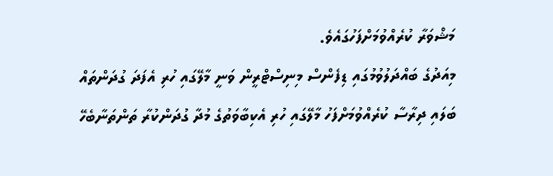މަޝްވަރާ ކުރެއްވުމަށްފަހުގައެވެ.
މިއަދުގެ ބައްދަލުވުމުގައި ޑިފެންސް މިނިސްޓްރީން ވަނީ މާލޭގައި ހުރި އެފަދަ ގުދަންތައް ބަލައި ދިރާސާ ކުރެއްވުމަށްފަހު މާލޭގައި ހުރި އެކިބާވަތުގެ މުދާ ގުދަންކުރާ ތަންތަނާބެހޭ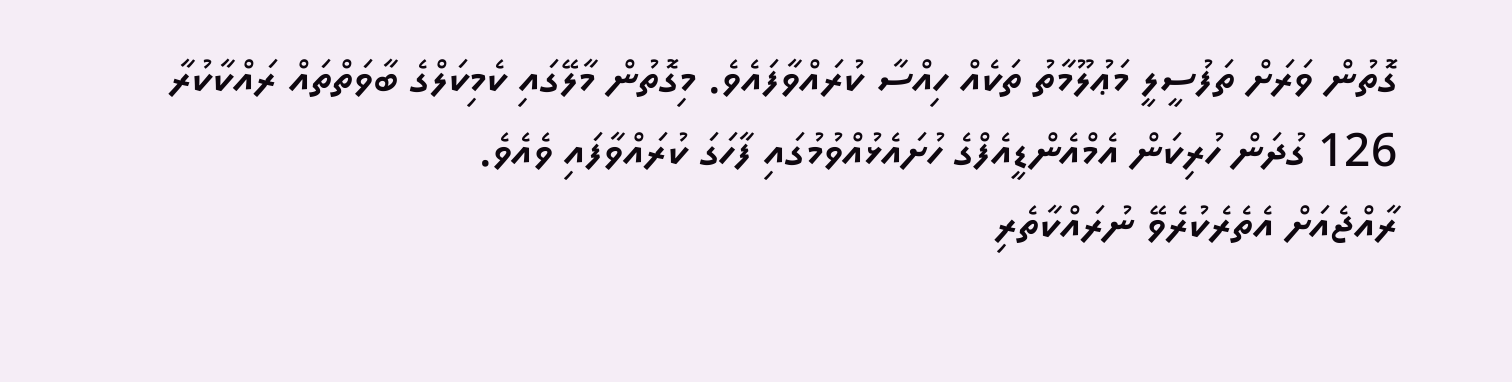ގޮތުން ވަރަށް ތަފުސީލީ މަޢުލޫމާތު ތަކެއް ހިއްސާ ކުރައްވާފައެވެ. މިގޮތުން މާލޭގައި ކެމިކަލްގެ ބާވަތްތައް ރައްކާކުރާ 126 ގުދަން ހުރިކަން އެމްއެންޑީއެފްގެ ހުށައެޅުއްވުމުގައި ފާހަގަ ކުރައްވާފައި ވެއެވެ.
ރާއްޖެއަށް އެތެރެކުރެވޭ ނުރައްކާތެރި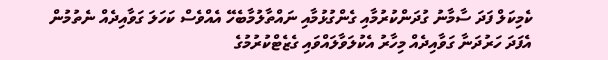ކެމިކަލް ފަދަ ސާމާނު ގުދަންކުރުމާއި ގެންގުޅުމާއި ނައްތާލުމާބެހޭ އެއްވެސް ކަހަލަ ގަވާއިދެއް ނެތުމުން އެފަދަ ހަރުދަނާ ގަވާއިދެއް މިހާރު އެކުލަވާލައްވައި ގެޒެޓްކުރުމުގެ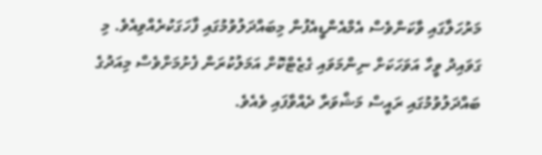މަރުހަލާގައި ވާކަންވެސް އެމްއެންޑީއެފުން މިބައްދަލުވުމުގައި ފާހަގަކުރެއްވިއެވެ. މި ގަވައިދު ވީހާ އަވަހަކަށް ނިންމަވައި ގެޒެޓްކޮށް އަމަލުކުރަން ފެށުމަށްވެސް މިއަދުގެ ބައްދަލުވުމުގައި ރައީސް މަޝްވަރާ ދެއްވާފައި ވެއެވެ.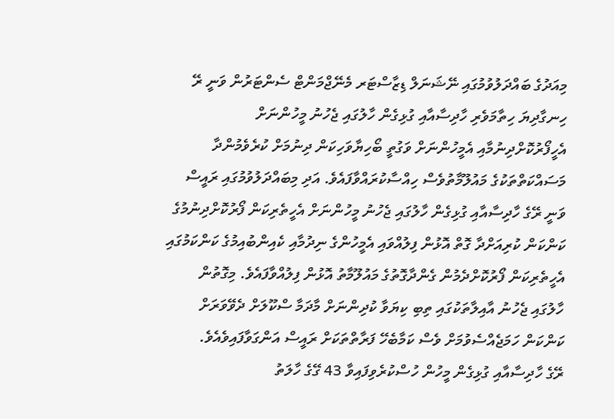މިއަދުގެ ބައްދަލުވުމުގައި ނޭޝަނަލް ޑިޒާސްޓަރ މެނޭޖްމަންޓް ސެންޓަރުން ވަނީ ރޭ ހިނގާދިޔަ ހިތާމަވެރި ހާދިސާއާއި ގުޅިގެން ހާލުގައި ޖެހުނު މީހުންނަށް އެހީފޯރުކޮށްދިނުމާއި އެމީހުންނަށް ވަގުތީ ބޯހިޔާވަހިކަން ދިނުމަށް ކުރެވެމުންދާ މަސައްކަތްތަކުގެ މައުލޫމާތުވެސް ހިއްސާކުރައްވާފައެވެ. އަދި މިބައްދަލުވުމުގައި ރައީސް ވަނީ ރޭގެ ހާދިސާއާއި ގުޅިގެން ހާލުގައި ޖެހުނު މީހުންނަށް އެހީތެރިކަން ފޯރުކޮށްދިނުމުގެ ކަންކަން ކުރިއަށްދާ ގޮތް އޮޅުން ފިލުއްވައި އެމީހުންގެ ނިދުމާއި ކެއިންބުއިމުގެ ކަންކަމުގައި އެހީތެރިކަން ފޯރުކޮށްދެމުން ގެންދާގޮތުގެ މައުލޫމާތު އޮޅުން ފިލުއްވާފައެވެ. މިގޮތުން ހާލުގައި ޖެހުނު އާއިލާތަކުގައި ތިބި ކިޔަވާ ކުދިންނަށް މާދަމާ ސްކޫލަށް ދެވޭވަރަށް ކަންކަން ހަމަޖެއްސެވުމަށް ވެސް ކަމާބެހޭ ފަރާތްތަކަށް ރައީސް އަންގަވާފައިވެއެވެ.
ރޭގެ ހާދިސާއާއި ގުޅިގެން މީހުން ހުސްކުރެވިފައިވާ 43 ގޭގެ ހާލަތު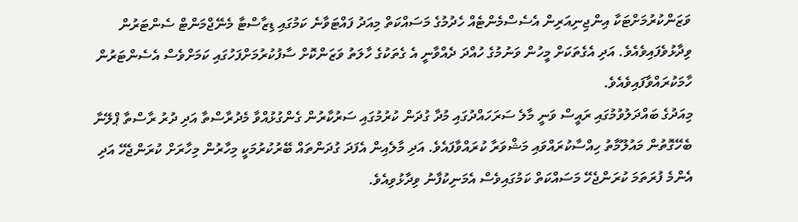ވަޒަންކުރުމަށްޓަކާ އިންޖިނިއަރިން އެސެސްމެންޓެއް ހެދުމުގެ މަސައްކަތް މިއަދު ފައްޓަވާނެ ކަމުގައި ޑިޒާސްޓާ މެނޭޖްމަންޓް ސެންޓަރުން ވިދާޅުވެފައިވެއެވެ. އަދި އެގެތަކަށް މީހުން ވަނުމުގެ ހުއްދަ ދެއްވާނީ އެ ގެތަކުގެ ހާލަތު ވަޒަންކޮށް ސާފުކުރުމަށްފަހުގައި ކަމަށްވެސް އެސެންޓަރުން ހާމަކުރައްވާފައިވެއެވެ.
މިއަދުގެ ބައްދަލުވުމުގައި ރައީސް ވަނީ މާލެ ސަރަހައްދުގައި މުދާ ގުދަން ކުރުމުގައި ސަރުކާރުން ގެންގުޅުއްވާ މެދުރާސްތާ އަދި ދުރު ރާސްތާ ޕްލޭނާ ބެހޭގޮތުން މައުލޫމާތު ހިއްސާކުރައްވައި މަޝްވަރާ ކުރައްވާފައެވެ. އަދި މާލެއިން އެފަދަ ގުދަންތައް ބޭރުކުރުމަކީ މިހާރުން މިހާރަށް ކުރަންޖެހޭ އަދި އެންމެ ފުރަތަމަ ކުރަންޖެހޭ މަސައްކަތް ކަމުގައިވެސް އެމަނިކުފާނު ވިދާޅުވިއެވެ.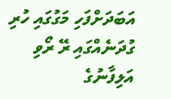އަބަދަށްފަހި މަގުގައި ހުރި ގުދަނެއްގައި ރޭ ރޯވި އަލިފާނުގެ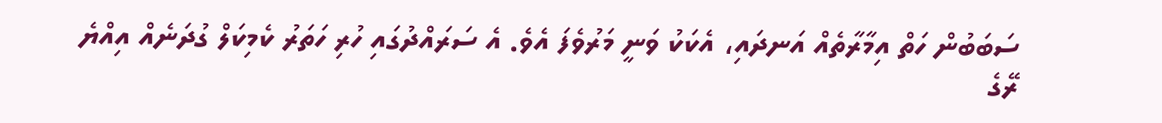ސަބަބުން ހަތް އިމާރާތެއް އަނދައި، އެކަކު ވަނީ މަރުވެފަ އެވެ. އެ ސަރައްދުގައި ހުރި ހަތަރު ކެމިކަލް ގުދަނެއް އިއްޔެ ރޭގެ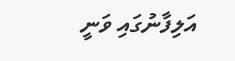އަލިފާނުގައި ވަނީ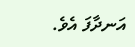އަނދާފަ އެވެ.